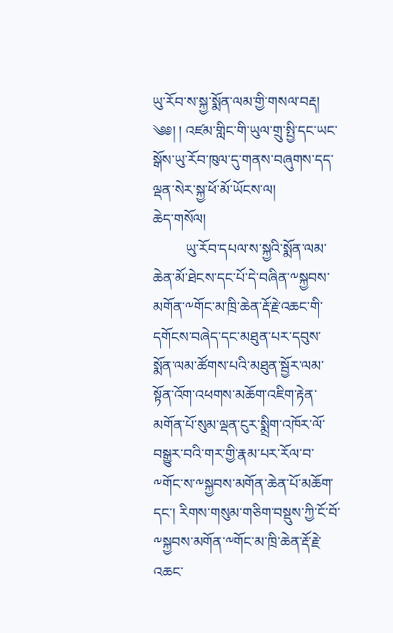ཡུ་རོབ་ས་སྐྱ་སྨོན་ལམ་གྱི་གསལ་བརྡ།
༄༅། ། འཛམ་གླིང་གི་ཡུལ་གྲུ་སྤྱི་དང་ཡང་སྒོས་ཡུ་རོབ་ཁུལ་དུ་གནས་བཞུགས་དད་ལྡན་སེར་སྐྱ་ཕོ་མོ་ཡོངས་ལ།
ཆེད་གསོལ།
         ཡུ་རོབ་དཔལ་ས་སྐྱའི་སྨོན་ལམ་ཆེན་མོ་ཐེངས་དང་པོ་དེ་བཞིན་༸སྐྱབས་མགོན་༸གོང་མ་ཁྲི་ཆེན་རྡོ་རྗེ་འཆང་གི་དགོངས་བཞེད་དང་མཐུན་པར་དབུས་སྨོན་ལམ་ཚོགས་པའི་མཐུན་སྦྱོར་ལམ་སྟོན་འོག་འཕགས་མཆོག་འཇིག་རྟེན་མགོན་པོ་སུམ་ལྡན་ངུར་སྨྲིག་འཁོར་ལོ་བསྒྱུར་བའི་གར་གྱི་རྣམ་པར་རོལ་བ་༸གོང་ས་༸སྐྱབས་མགོན་ཆེན་པོ་མཆོག་དང་། རིགས་གསུམ་གཅིག་བསྡུས་ཀྱི་ངོ་བོ་༸སྐྱབས་མགོན་༸གོང་མ་ཁྲི་ཆེན་རྡོ་རྗེ་འཆང་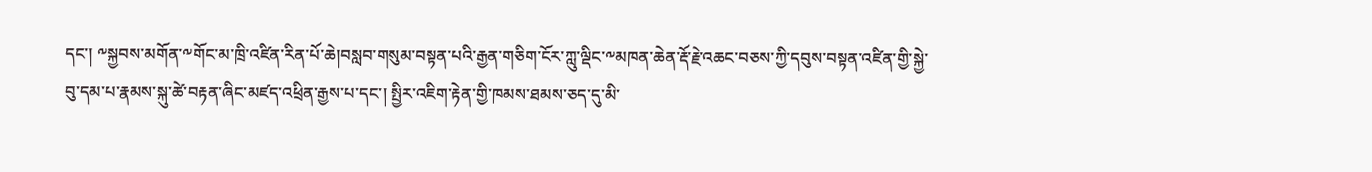དང་། ༸སྐྱབས་མགོན་༸གོང་མ་ཁྲི་འཛིན་རིན་པོ་ཆེ།བསླབ་གསུམ་བསྟན་པའི་རྒྱན་གཅིག་ངོར་ཀླུ་ལྡིང་༸མཁན་ཆེན་རྡོ་རྗེ་འཆང་བཅས་ཀྱི་དབུས་བསྟན་འཛིན་གྱི་སྐྱེ་བུ་དམ་པ་རྣམས་སྐུ་ཚེ་བརྟན་ཞིང་མཛད་འཕྲིན་རྒྱས་པ་དང་། སྤྱིར་འཇིག་རྟེན་གྱི་ཁམས་ཐམས་ཅད་དུ་མི་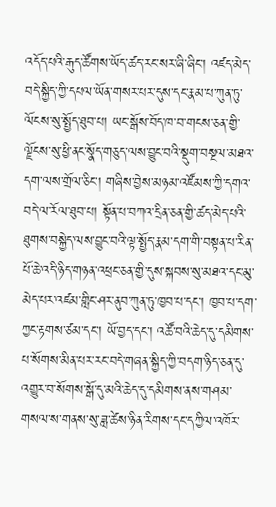འདོད་པའི་རྒུད་ཚོགས་ཡོད་ཚད་རང་སར་ཞི་ཞིང་། འཛད་མེད་བདེ་སྐྱིད་ཀྱི་དཔལ་ཡོན་གསར་པར་དུས་དང་རྣམ་པ་ཀུན་ཏུ་ལོངས་སུ་སྤྱོད་ཐུབ་པ། ཡང་སྒོས་བོད་ཁ་བ་གངས་ཅན་གྱི་ལྗོངས་སུ་ཕྱི་ནང་སྣོད་གཅུད་ལས་བྱུང་བའི་སྡུག་བསྔལ་མཐའ་དག་ལས་གྲོལ་ཅིང་། གཞིས་བྱེས་མཉམ་འཛོམས་ཀྱི་དགའ་བདེ་ལ་རོལ་ཐུབ་པ། སྟོན་པ་བཀའ་དྲིན་ཅན་གྱི་ཚད་མེད་པའི་ཐུགས་བསྐྱེད་ལས་བྱུང་བའི་ལྟ་སྤྱོད་རྣམ་དག་གི་བསྟན་པ་རིན་པོ་ཆེ་འདི་ཉིད་གཉན་འཕྲང་ཅན་གྱི་དུས་སྐབས་སུ་མཐའ་དང་མུ་མེད་པར་འཛམ་གླིང་ཤར་ནུབ་ཀུན་ཏུ་ཁྱབ་པ་དང་། ཁྱབ་པ་དག་ཀྱང་རྟགས་ཙམ་དང་། ཡོ་བྱད་དང་། འཚོ་བའི་ཆེད་དུ་དམིགས་པ་སོགས་མིན་པར་རང་བདེ་གཞན་སྐྱིད་ཀྱི་བདག་ཉིད་ཅན་དུ་འགྱུར་བ་སོགས་སྒོ་དུ་མའི་ཆེད་དུ་དམིགས་ནས་གཤམ་གསལ་ས་གནས་སུ་ཟླ་ཚེས་ཉིན་རིགས་དང་དཀྱིལ་འཁོར་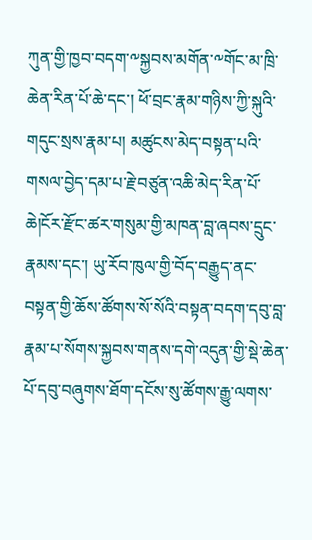ཀུན་གྱི་ཁྱབ་བདག་༸སྐྱབས་མགོན་༸གོང་མ་ཁྲི་ཆེན་རིན་པོ་ཆེ་དང་། ཕོ་བྲང་རྣམ་གཉིས་ཀྱི་སྐུའི་གདུང་སྲས་རྣམ་པ། མཚུངས་མེད་བསྟན་པའི་གསལ་བྱེད་དམ་པ་རྗེ་བཙུན་འཆི་མེད་རིན་པོ་ཆེ།ངོར་རྫོང་ཚར་གསུམ་གྱི་མཁན་བླ་ཞབས་དྲུང་རྣམས་དང་། ཡུ་རོབ་ཁུལ་གྱི་བོད་བརྒྱུད་ནང་བསྟན་གྱི་ཆོས་ཚོགས་སོ་སོའི་བསྟན་བདག་དབུ་བླ་རྣམ་པ་སོགས་སྐྱབས་གནས་དགེ་འདུན་གྱི་སྡེ་ཆེན་པོ་དབུ་བཞུགས་ཐོག་དངོས་སུ་ཚོགས་རྒྱུ་ལགས་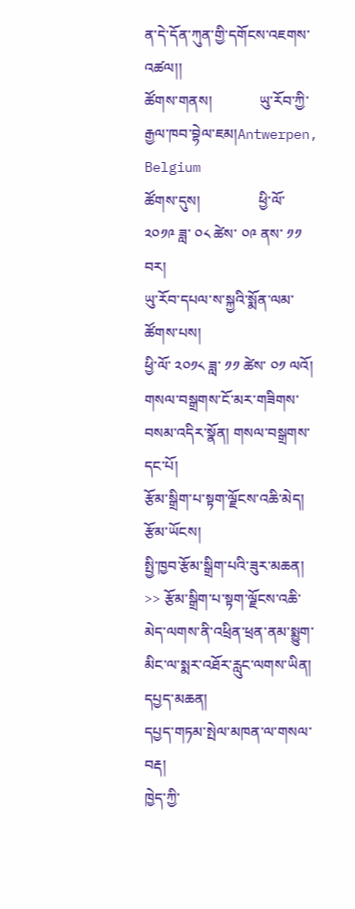ན་དེ་དོན་ཀུན་གྱི་དགོངས་འཇགས་འཚལ།།
ཚོགས་གནས།             ཡུ་རོབ་ཀྱི་རྒྱལ་ཁབ་བྷེལ་ཇམ།Antwerpen, Belgium
ཚོགས་དུས།                ཕྱི་ལོ་ ༢༠༡༩ ཟླ་ ༠༨ ཚེས་ ༠༩ ནས་ ༡༡ བར།
ཡུ་རོབ་དཔལ་ས་སྐྱའི་སྨོན་ལམ་ཚོགས་པས།
ཕྱི་ལོ་ ༢༠༡༨ ཟླ་ ༡༡ ཚེས་ ༠༡ ལའོ།
གསལ་བསྒྲགས་ངོ་མར་གཟིགས་བསམ་འདིར་སྣོན། གསལ་བསྒྲགས་དང་པོ།
རྩོམ་སྒྲིག་པ་སྟག་ལྗོངས་འཆི་མེད། རྩོམ་ཡོངས།
སྤྱི་ཁྱབ་རྩོམ་སྒྲིག་པའི་ཟུར་མཆན། >> རྩོམ་སྒྲིག་པ་སྟག་ལྗོངས་འཆི་མེད་ལགས་ནི་འཕྲིན་ཕྲན་ནམ་སྨྱུག་མིང་ལ་སྨར་འཐོར་རླུང་ལགས་ཡིན།
དཔྱད་མཆན།
དཔྱད་གཏམ་སྤེལ་མཁན་ལ་གསལ་བརྡ།
ཁྱེད་ཀྱི་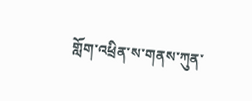གློག་འཕྲིན་ས་གནས་ཀུན་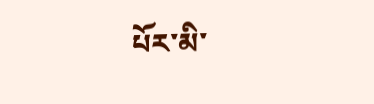པོར་མི་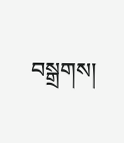བསྒྲགས།